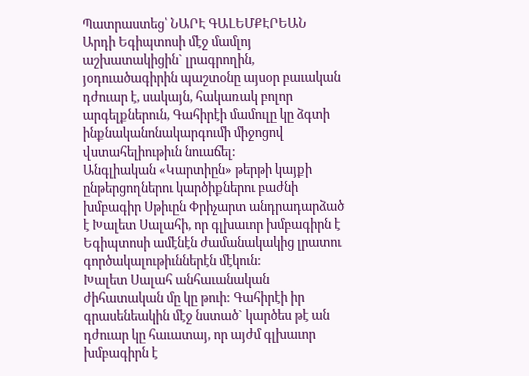Պատրաստեց՝ ՆԱՐԷ ԳԱԼԵՄՔԷՐԵԱՆ
Արդի Եգիպտոսի մէջ մամլոյ աշխատակիցին` լրագրողին, յօդուածագիրին պաշտօնը այսօր բաւական դժուար է, սակայն, հակառակ բոլոր արգելքներուն, Գահիրէի մամուլը կը ձգտի ինքնականոնակարգումի միջոցով վստահելիութիւն նուաճել:
Անգլիական «Կարտիըն» թերթի կայքի ընթերցողներու կարծիքներու բաժնի խմբագիր Սթիւըն Փրիչարտ անդրադարձած է Խալետ Սալահի, որ գլխաւոր խմբագիրն է Եգիպտոսի ամէնէն ժամանակակից լրատու գործակալութիւններէն մէկուն:
Խալետ Սալահ անհաւանական ժիհատական մը կը թուի: Գահիրէի իր գրասենեակին մէջ նստած` կարծես թէ ան դժուար կը հաւատայ, որ այժմ գլխաւոր խմբագիրն է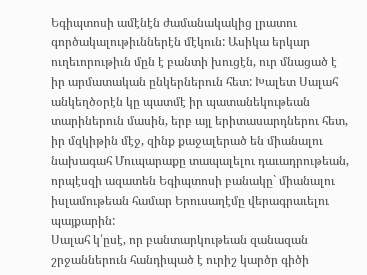Եգիպտոսի ամէնէն ժամանակակից լրատու գործակալութիւններէն մէկուն: Ասիկա երկար ուղեւորութիւն մըն է բանտի խուցէն, ուր մնացած է իր արմատական ընկերներուն հետ: Խալետ Սալահ անկեղծօրէն կը պատմէ իր պատանեկութեան տարիներուն մասին, երբ այլ երիտասարդներու հետ, իր մզկիթին մէջ, զինք քաջալերած են միանալու նախագահ Մուպարաքը տապալելու դաւադրութեան, որպէսզի ազատեն Եգիպտոսի բանակը` միանալու իսլամութեան համար Երուսաղէմը վերագրաւելու պայքարին:
Սալահ կ՛ըսէ, որ բանտարկութեան զանազան շրջաններուն հանդիպած է ուրիշ կարծր գիծի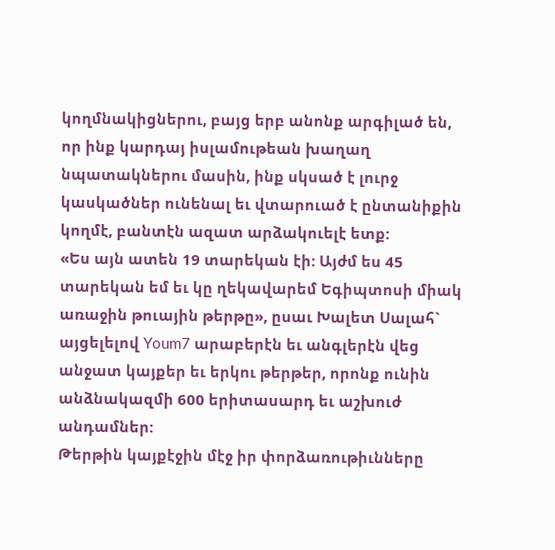կողմնակիցներու, բայց երբ անոնք արգիլած են, որ ինք կարդայ իսլամութեան խաղաղ նպատակներու մասին, ինք սկսած է լուրջ կասկածներ ունենալ եւ վտարուած է ընտանիքին կողմէ, բանտէն ազատ արձակուելէ ետք:
«Ես այն ատեն 19 տարեկան էի: Այժմ ես 45 տարեկան եմ եւ կը ղեկավարեմ Եգիպտոսի միակ առաջին թուային թերթը», ըսաւ Խալետ Սալահ` այցելելով Youm7 արաբերէն եւ անգլերէն վեց անջատ կայքեր եւ երկու թերթեր, որոնք ունին անձնակազմի 600 երիտասարդ եւ աշխուժ անդամներ:
Թերթին կայքէջին մէջ իր փորձառութիւնները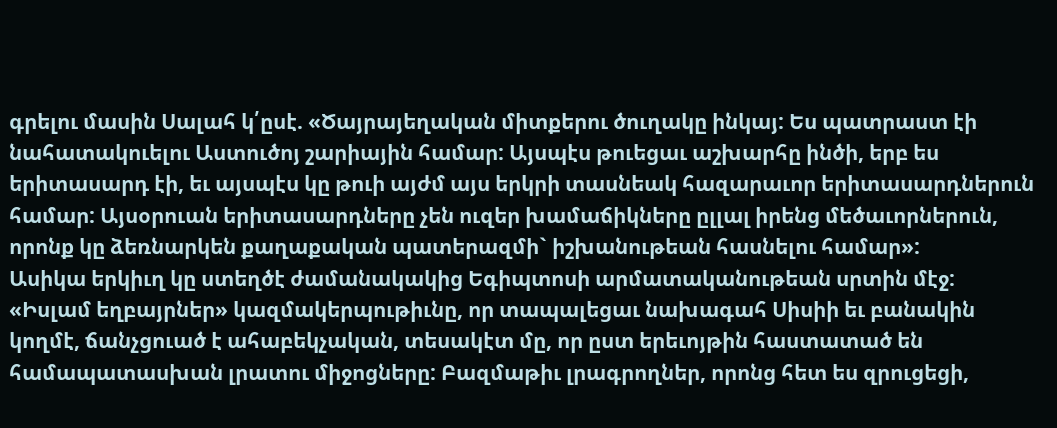գրելու մասին Սալահ կ՛ըսէ. «Ծայրայեղական միտքերու ծուղակը ինկայ: Ես պատրաստ էի նահատակուելու Աստուծոյ շարիային համար: Այսպէս թուեցաւ աշխարհը ինծի, երբ ես երիտասարդ էի, եւ այսպէս կը թուի այժմ այս երկրի տասնեակ հազարաւոր երիտասարդներուն համար: Այսօրուան երիտասարդները չեն ուզեր խամաճիկները ըլլալ իրենց մեծաւորներուն, որոնք կը ձեռնարկեն քաղաքական պատերազմի` իշխանութեան հասնելու համար»:
Ասիկա երկիւղ կը ստեղծէ ժամանակակից Եգիպտոսի արմատականութեան սրտին մէջ: «Իսլամ եղբայրներ» կազմակերպութիւնը, որ տապալեցաւ նախագահ Սիսիի եւ բանակին կողմէ, ճանչցուած է ահաբեկչական, տեսակէտ մը, որ ըստ երեւոյթին հաստատած են համապատասխան լրատու միջոցները: Բազմաթիւ լրագրողներ, որոնց հետ ես զրուցեցի,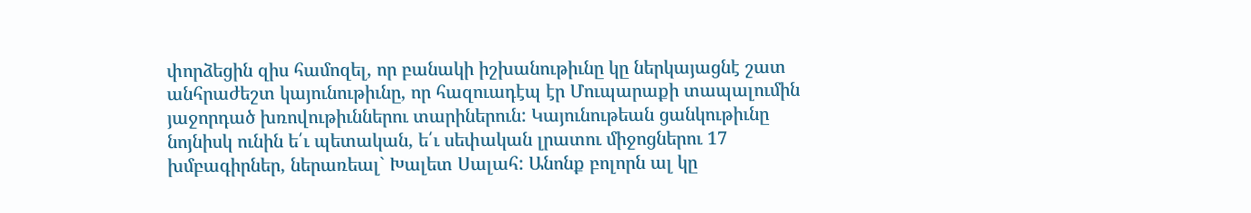փորձեցին զիս համոզել, որ բանակի իշխանութիւնը կը ներկայացնէ շատ անհրաժեշտ կայունութիւնը, որ հազուադէպ էր Մուպարաքի տապալումին յաջորդած խռովութիւններու տարիներուն: Կայունութեան ցանկութիւնը նոյնիսկ ունին ե՛ւ պետական, ե՛ւ սեփական լրատու միջոցներու 17 խմբագիրներ, ներառեալ` Խալետ Սալահ: Անոնք բոլորն ալ կը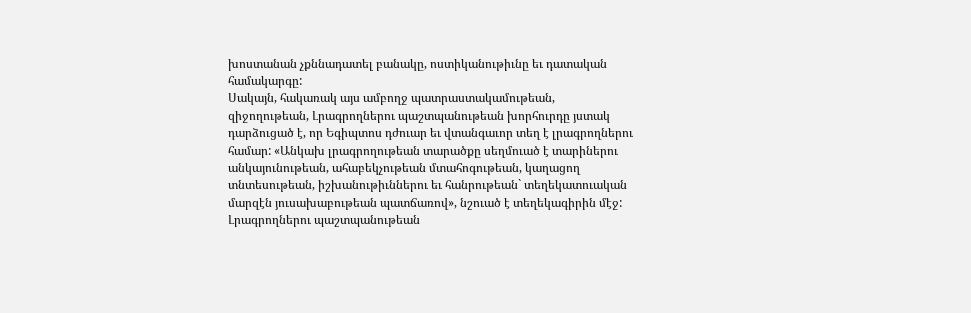խոստանան չքննադատել բանակը, ոստիկանութիւնը եւ դատական համակարգը:
Սակայն, հակառակ այս ամբողջ պատրաստակամութեան, զիջողութեան, Լրագրողներու պաշտպանութեան խորհուրդը յստակ դարձուցած է, որ Եգիպտոս դժուար եւ վտանգաւոր տեղ է լրագրողներու համար: «Անկախ լրագրողութեան տարածքը սեղմուած է տարիներու անկայունութեան, ահաբեկչութեան մտահոգութեան, կաղացող տնտեսութեան, իշխանութիւններու եւ հանրութեան` տեղեկատուական մարզէն յուսախաբութեան պատճառով», նշուած է տեղեկագիրին մէջ: Լրագրողներու պաշտպանութեան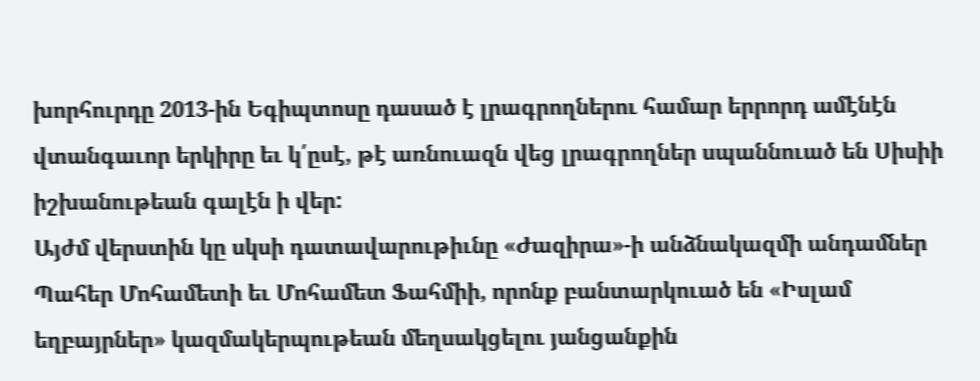խորհուրդը 2013-ին Եգիպտոսը դասած է լրագրողներու համար երրորդ ամէնէն վտանգաւոր երկիրը եւ կ՛ըսէ, թէ առնուազն վեց լրագրողներ սպաննուած են Սիսիի իշխանութեան գալէն ի վեր:
Այժմ վերստին կը սկսի դատավարութիւնը «Ժազիրա»-ի անձնակազմի անդամներ Պահեր Մոհամետի եւ Մոհամետ Ֆահմիի, որոնք բանտարկուած են «Իսլամ եղբայրներ» կազմակերպութեան մեղսակցելու յանցանքին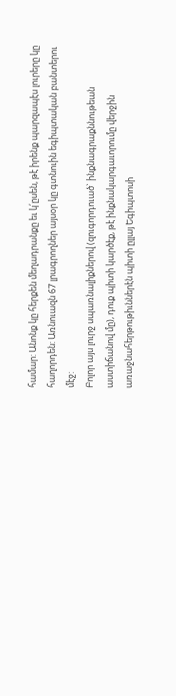համար: Անոնք կը հերքեն մեղադրանքը եւ կ՛ըսեն, թէ իրենք պարզապէս լուրերը կը հաղորդեն: Առնուազն 67 լրագրողներ այսօր կը գտնուին եգիպտական բանտերու մէջ:
Բոլոր այս լուրջ սպառնալիքներով (զուգորդուած` ինքնագրաքննութեան աստիճանով մը), դուք պիտի կարծէք, թէ ինքնակարգաւորումը վերջին առաջնահերթութիւններէն պիտի ըլլայ Եգիպտոսի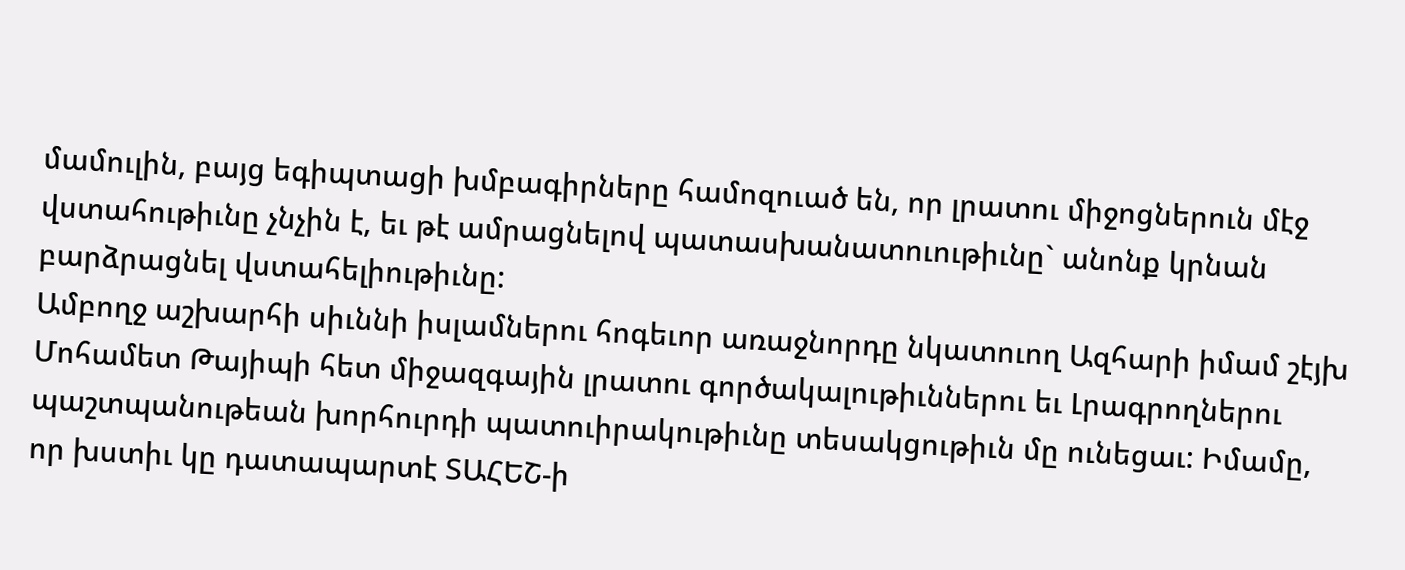մամուլին, բայց եգիպտացի խմբագիրները համոզուած են, որ լրատու միջոցներուն մէջ վստահութիւնը չնչին է, եւ թէ ամրացնելով պատասխանատուութիւնը` անոնք կրնան բարձրացնել վստահելիութիւնը:
Ամբողջ աշխարհի սիւննի իսլամներու հոգեւոր առաջնորդը նկատուող Ազհարի իմամ շէյխ Մոհամետ Թայիպի հետ միջազգային լրատու գործակալութիւններու եւ Լրագրողներու պաշտպանութեան խորհուրդի պատուիրակութիւնը տեսակցութիւն մը ունեցաւ: Իմամը, որ խստիւ կը դատապարտէ ՏԱՀԵՇ-ի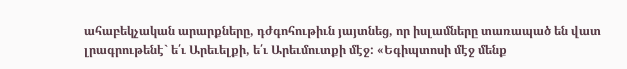ահաբեկչական արարքները, դժգոհութիւն յայտնեց, որ իսլամները տառապած են վատ լրագրութենէ` ե՛ւ Արեւելքի, ե՛ւ Արեւմուտքի մէջ: «Եգիպտոսի մէջ մենք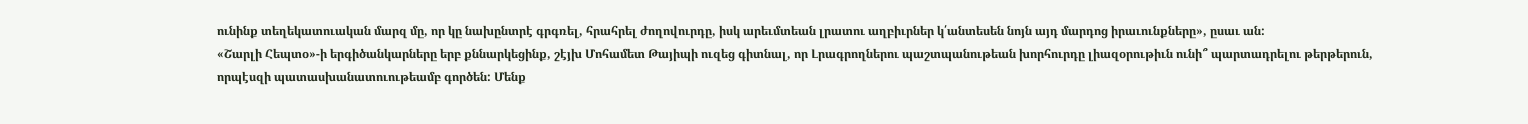ունինք տեղեկատուական մարզ մը, որ կը նախընտրէ գրգռել, հրահրել ժողովուրդը, իսկ արեւմտեան լրատու աղբիւրներ կ՛անտեսեն նոյն այդ մարդոց իրաւունքները», ըսաւ ան:
«Շարլի Հեպտօ»-ի երգիծանկարները երբ քննարկեցինք, շէյխ Մոհամետ Թայիպի ուզեց գիտնալ, որ Լրագրողներու պաշտպանութեան խորհուրդը լիազօրութիւն ունի՞ պարտադրելու թերթերուն, որպէսզի պատասխանատուութեամբ գործեն: Մենք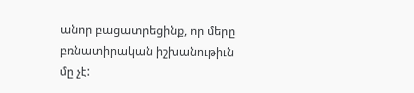անոր բացատրեցինք, որ մերը բռնատիրական իշխանութիւն մը չէ: